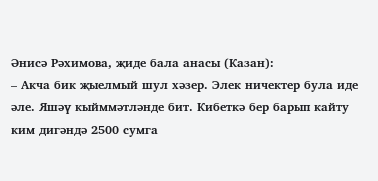Әнисә Рәхимова, җиде бала анасы (Казан):
– Акча бик җыелмый шул хәзер. Элек ничектер була иде әле. Яшәү кыйммәтләнде бит. Кибеткә бер барып кайту ким дигәндә 2500 сумга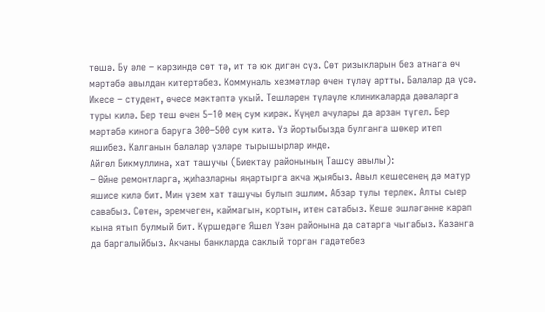төшә. Бу әле – кәрзиндә сөт тә, ит тә юк дигән сүз. Сөт ризыкларын без атнага өч мәртәбә авылдан китертәбез. Коммуналь хезмәтләр өчен түләү артты. Балалар да үсә. Икесе – студент, өчесе мәктәптә укый. Тешләрен түләүле клиникаларда дәваларга туры килә. Бер теш өчен 5–10 мең сум кирәк. Күңел ачулары да арзан түгел. Бер мәртәбә кинога баруга 300–500 сум китә. Үз йортыбызда булганга шөкер итеп яшибез. Калганын балалар үзләре тырышырлар инде.
Айгөл Бикмуллина, хат ташучы (Биектау районының Ташсу авылы):
– Өйне ремонтларга, җиһазларны яңартырга акча җыябыз. Авыл кешесенең дә матур яшисе килә бит. Мин үзем хат ташучы булып эшлим. Абзар тулы терлек. Алты сыер савабыз. Сөтен, эремчеген, каймагын, кортын, итен сатабыз. Кеше эшләгәнне карап кына ятып булмый бит. Күршедәге Яшел Үзән районына да сатарга чыгабыз. Казанга да баргалыйбыз. Акчаны банкларда саклый торган гадәтебез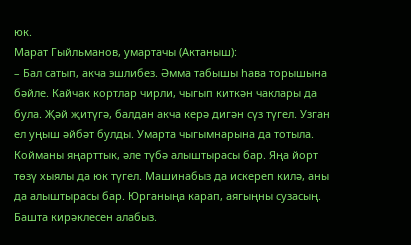юк.
Марат Гыйльманов, умартачы (Актаныш):
– Бал сатып, акча эшлибез. Әмма табышы һава торышына бәйле. Кайчак кортлар чирли, чыгып киткән чаклары да була. Җәй җитүгә, балдан акча керә дигән сүз түгел. Узган ел уңыш әйбәт булды. Умарта чыгымнарына да тотыла. Койманы яңарттык, әле түбә алыштырасы бар. Яңа йорт төзү хыялы да юк түгел. Машинабыз да искереп килә, аны да алыштырасы бар. Юрганыңа карап, аягыңны сузасың. Башта кирәклесен алабыз.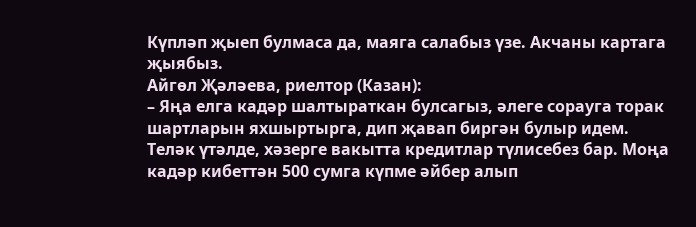Күпләп җыеп булмаса да, маяга салабыз үзе. Акчаны картага җыябыз.
Айгөл Җәләева, риелтор (Казан):
– Яңа елга кадәр шалтыраткан булсагыз, әлеге сорауга торак шартларын яхшыртырга, дип җавап биргән булыр идем. Теләк үтәлде, хәзерге вакытта кредитлар түлисебез бар. Моңа кадәр кибеттән 500 сумга күпме әйбер алып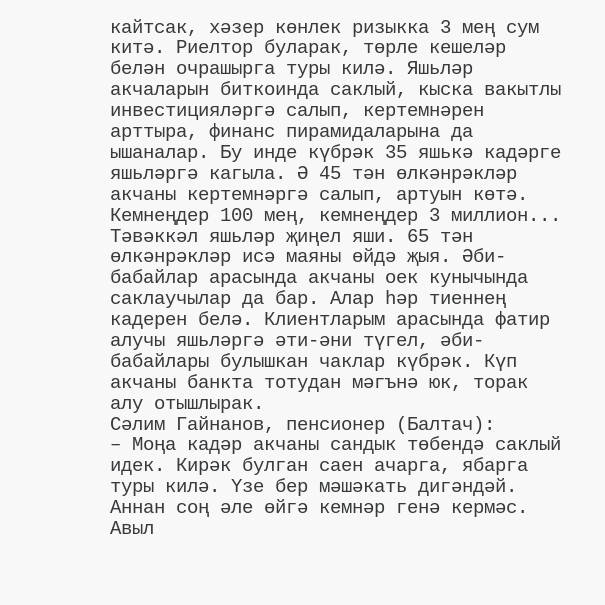кайтсак, хәзер көнлек ризыкка 3 мең сум китә. Риелтор буларак, төрле кешеләр белән очрашырга туры килә. Яшьләр акчаларын биткоинда саклый, кыска вакытлы инвестицияләргә салып, кертемнәрен арттыра, финанс пирамидаларына да ышаналар. Бу инде күбрәк 35 яшькә кадәрге яшьләргә кагыла. Ә 45 тән өлкәнрәкләр акчаны кертемнәргә салып, артуын көтә. Кемнеңдер 100 мең, кемнеңдер 3 миллион... Тәвәккәл яшьләр җиңел яши. 65 тән өлкәнрәкләр исә маяны өйдә җыя. Әби-бабайлар арасында акчаны оек кунычында саклаучылар да бар. Алар һәр тиеннең кадерен белә. Клиентларым арасында фатир алучы яшьләргә әти-әни түгел, әби-бабайлары булышкан чаклар күбрәк. Күп акчаны банкта тотудан мәгънә юк, торак алу отышлырак.
Сәлим Гайнанов, пенсионер (Балтач):
– Моңа кадәр акчаны сандык төбендә саклый идек. Кирәк булган саен ачарга, ябарга туры килә. Үзе бер мәшәкать дигәндәй. Аннан соң әле өйгә кемнәр генә кермәс. Авыл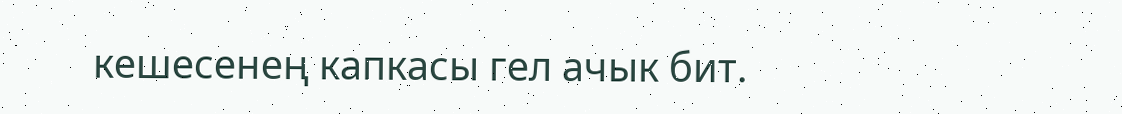кешесенең капкасы гел ачык бит.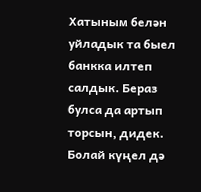Хатыным белән уйладык та быел банкка илтеп салдык. Бераз булса да артып торсын, дидек. Болай күңел дә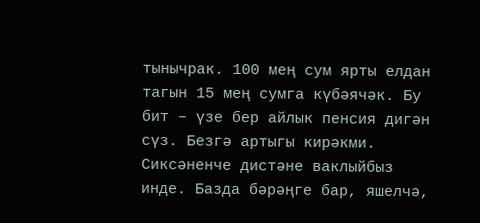тынычрак. 100 мең сум ярты елдан тагын 15 мең сумга күбәячәк. Бу бит – үзе бер айлык пенсия дигән сүз. Безгә артыгы кирәкми. Сиксәненче дистәне ваклыйбыз инде. Базда бәрәңге бар, яшелчә,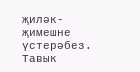җиләк-җимешне үстерәбез. Тавык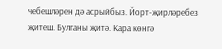чебешләрен дә асрыйбыз. Йорт-җирләребез җитеш. Булганы җитә. Кара көнгә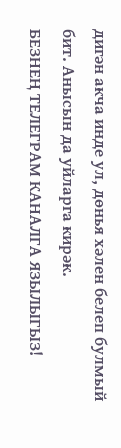дигән акча инде ул, дөнья хәлен белеп булмый бит. Анысын да уйларга кирәк.
БЕЗНЕҢ ТЕЛЕГРАМ КАНАЛГА ЯЗЫЛЫГЫЗ!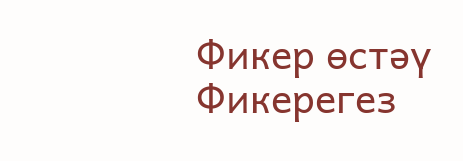Фикер өстәү
Фикерегез